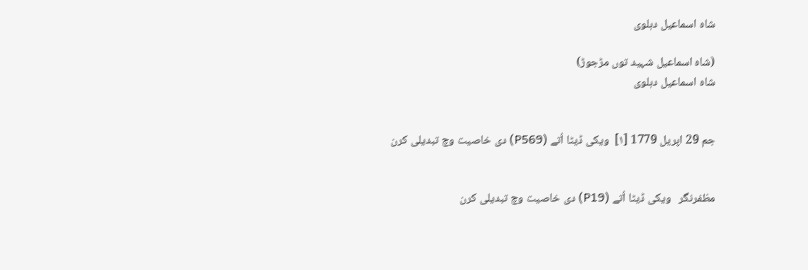شاہ اسماعیل دہلوی

(شاہ اسماعیل شہید توں مڑجوڑ)
شاہ اسماعیل دہلوی


جم 29 اپریل 1779 [۱]  ویکی ڈیٹا اُتے (P569) دی خاصیت وچ تبدیلی کرن


مظفرنگر   ویکی ڈیٹا اُتے (P19) دی خاصیت وچ تبدیلی کرن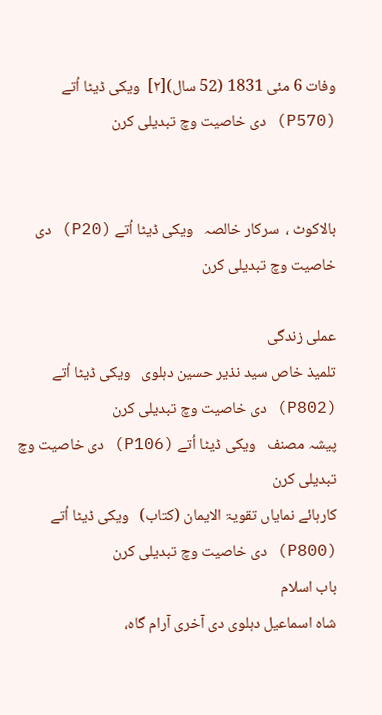وفات 6 مئی 1831 (52 سال)[۲]  ویکی ڈیٹا اُتے (P570) دی خاصیت وچ تبدیلی کرن


بالاکوٹ ،  سرکار خالصہ   ویکی ڈیٹا اُتے (P20) دی خاصیت وچ تبدیلی کرن

عملی زندگی
تلمیذ خاص سید نذیر حسین دہلوی   ویکی ڈیٹا اُتے (P802) دی خاصیت وچ تبدیلی کرن
پیشہ مصنف   ویکی ڈیٹا اُتے (P106) دی خاصیت وچ تبدیلی کرن
کارہائے نمایاں تقویۃ الایمان (کتاب)   ویکی ڈیٹا اُتے (P800) دی خاصیت وچ تبدیلی کرن
باب اسلام
شاہ اسماعیل دہلوی دی آخری آرام گاہ،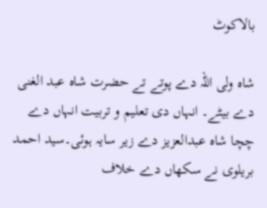بالاکوٹ

شاہ ولی اللہ دے پوتے تے حضرت شاہ عبد الغنی دے بیٹے۔ انہاں دی تعلیم و تربیت انہاں دے چچا شاہ عبدالعزیز دے زیر سایہ ہوئی۔سید احمد بریلوی نے سکھاں دے خلاف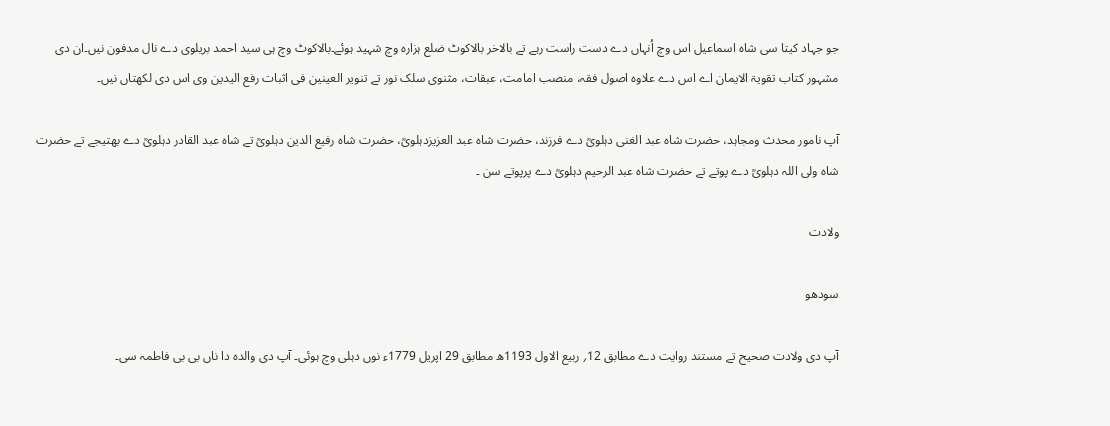جو جہاد کيتا سی شاہ اسماعیل اس وچ اُنہاں دے دست راست رہے تے بالاخر بالاکوٹ ضلع ہزارہ وچ شہید ہوئے۔بالاکوٹ وچ ہی سید احمد بریلوی دے نال مدفون نيں۔ان دی مشہور کتاب تقویۃ الایمان اے اس دے علاوہ اصول فقہ، منصب امامت، عبقات، مثنوی سلک نور تے تنویر العینین فی اثبات رفع الیدین وی اس دی لکھتاں نيں۔

آپ نامور محدث ومجاہد، حضرت شاہ عبد الغنی دہلویؒ دے فرزند، حضرت شاہ عبد العزیزدہلویؒ، حضرت شاہ رفیع الدین دہلویؒ تے شاہ عبد القادر دہلویؒ دے بھتیجے تے حضرت شاہ ولی اللہ دہلویؒ دے پوتے تے حضرت شاہ عبد الرحیم دہلویؒ دے پرپوتے سن ۔

ولادت

سودھو

آپ دی ولادت صحیح تے مستند روایت دے مطابق 12؍ ربیع الاول 1193ھ مطابق 29 اپریل 1779ء نوں دہلی وچ ہوئی۔ آپ دی والدہ دا ناں بی بی فاطمہ سی۔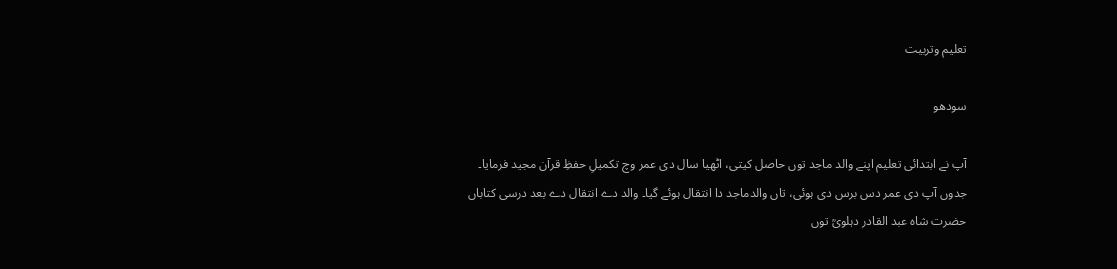تعلیم وتربیت

سودھو

آپ نے ابتدائی تعلیم اپنے والد ماجد توں حاصل کيتی، اٹھیا سال دی عمر وچ تکمیلِ حفظِ قرآن مجید فرمایا۔ جدوں آپ دی عمر دس برس دی ہوئی، تاں والدماجد دا انتقال ہوئے گیا۔ والد دے انتقال دے بعد درسی کتاباں حضرت شاہ عبد القادر دہلویؒ توں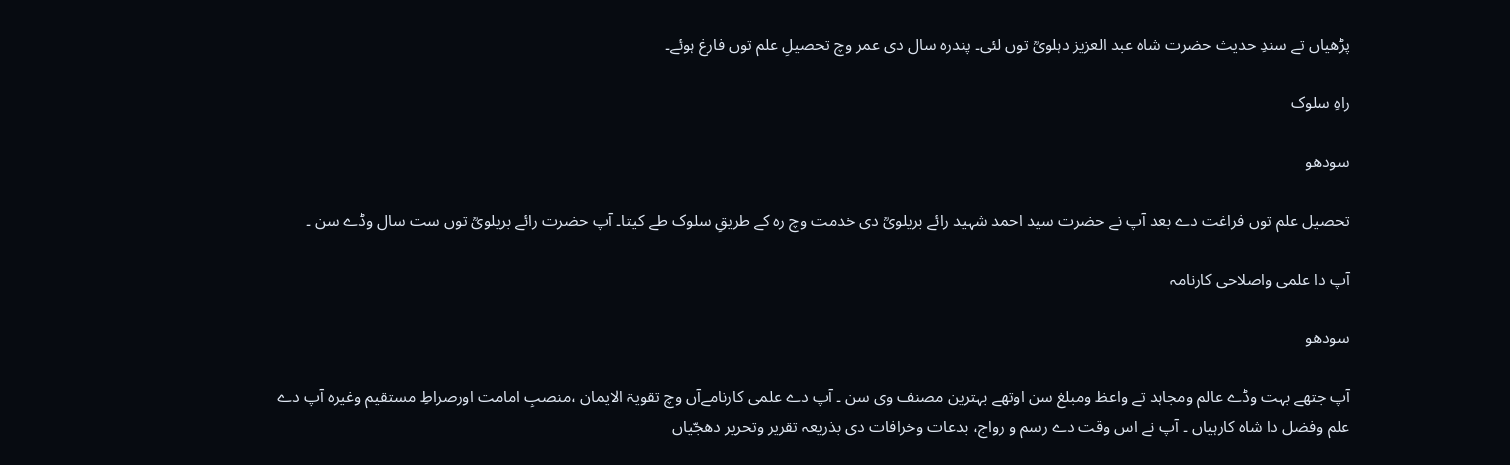پڑھیاں تے سندِ حدیث حضرت شاہ عبد العزیز دہلویؒ توں لئی۔ پندرہ سال دی عمر وچ تحصیلِ علم توں فارغ ہوئے۔

راہِ سلوک

سودھو

تحصیل علم توں فراغت دے بعد آپ نے حضرت سید احمد شہید رائے بریلویؒ دی خدمت وچ رہ کے طریقِ سلوک طے کيتا۔ آپ حضرت رائے بریلویؒ توں ست سال وڈے سن ۔

آپ دا علمی واصلاحی کارنامہ

سودھو

آپ جتھے بہت وڈے عالم ومجاہد تے واعظ ومبلغ سن اوتھے بہترین مصنف وی سن ۔ آپ دے علمی کارنامےآں وچ تقویۃ الایمان ،منصبِ امامت اورصراطِ مستقیم وغیرہ آپ دے علم وفضل دا شاہ کارہیاں ۔ آپ نے اس وقت دے رسم و رواج، بدعات وخرافات دی بذریعہ تقریر وتحریر دھجّیاں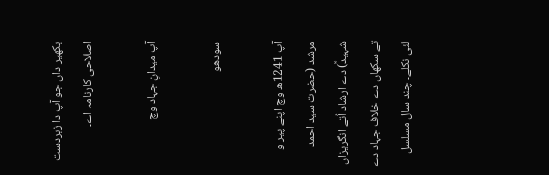بکھیر داں جو آپ دا زبردست اصلاحی کارنامہ اے۔

آپ میدانِ جہاد وچ

سودھو

آپ 1241ھ وچ اپنے پیر و مرشد (حضرت سید احمد شہیدؒ) دے ارشاد اُتے انگریزاں تے سکھاں دے خلاف جہاد دے لئی نکلے۔ چند سال مسلسل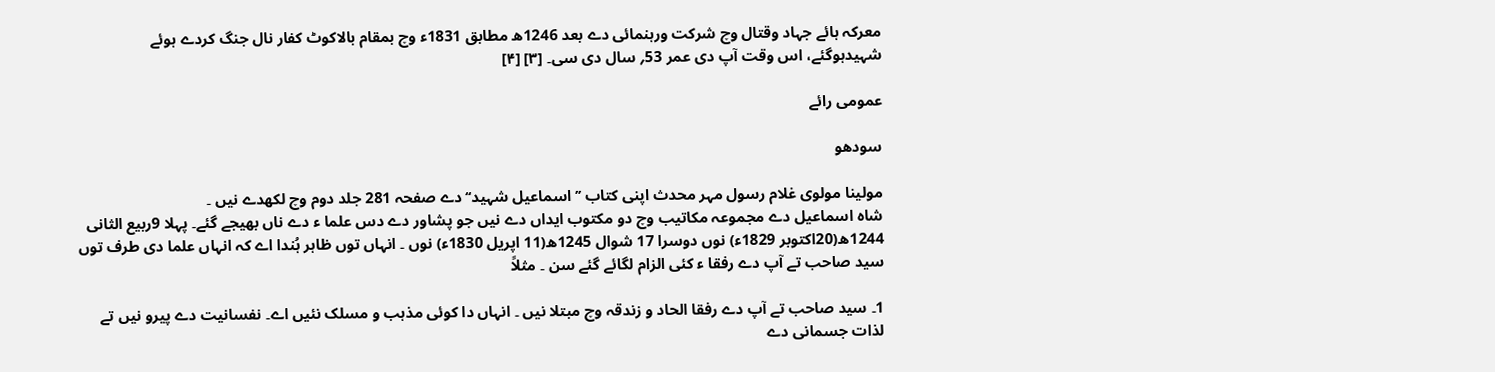معرکہ ہائے جہاد وقتال وچ شرکت ورہنمائی دے بعد 1246ھ مطابق 1831ء وچ بمقام بالاکوٹ کفار نال جنگ کردے ہوئے شہیدہوگئے، اس وقت آپ دی عمر 53؍ سال دی سی۔ [۳] [۴]

عمومی رائے

سودھو

مولینا مولوی غلام رسول مہر محدث اپنی کتاب ’’ اسماعیل شہید‘‘ دے صفحہ 281 جلد دوم وچ لکھدے نيں ۔
شاہ اسماعیل دے مجموعہ مکاتیب وچ دو مکتوب ایداں دے نيں جو پشاور دے دس علما ء دے ناں بھیجے گئے۔ پہلا 9ربیع الثانی 1244ھ(20اکتوبر 1829ء) نوں دوسرا 17 شوال 1245ھ(11 اپریل 1830ء) نوں ۔ انہاں توں ظاہر ہُندا اے کہ انہاں علما دی طرف توں سید صاحب تے آپ دے رفقا ء کئی الزام لگائے گئے سن ۔ مثلاً

1۔ سید صاحب تے آپ دے رفقا الحاد و زندقہ وچ مبتلا نيں ۔ انہاں دا کوئی مذہب و مسلک نئيں اے۔ نفسانیت دے پیرو نيں تے لذات جسمانی دے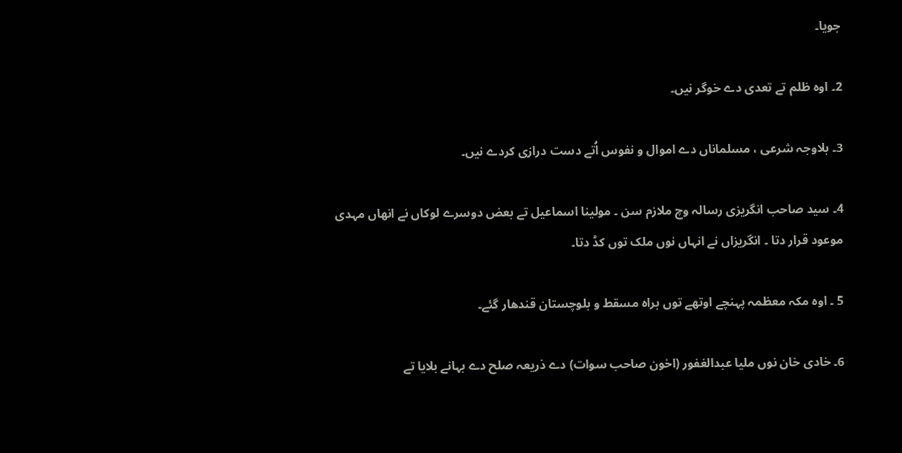جویا۔

2۔ اوہ ظلم تے تعدی دے خوگر نيں۔

3۔ بلاوجہ شرعی ، مسلماناں دے اموال و نفوس اُتے دست درازی کردے نيں۔

4۔ سید صاحب انگریزی رسالہ وچ ملازم سن ۔ مولینا اسماعیل تے بعض دوسرے لوکاں نے انھاں مہدی موعود قرار دتا ۔ انگریزاں نے انہاں نوں ملک توں کڈ دتا۔

5 ۔ اوہ مکہ معظمہ پہنچے اوتھے توں براہ مسقط و بلوچستان قندھار گئے۔

6۔ خادی خان نوں ملیا عبدالغفور (اخون صاحب سوات) دے ذریعہ صلح دے بہانے بلايا تے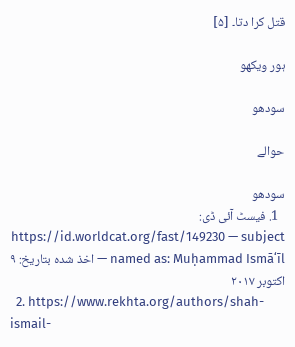قتل کرا دتا۔ [۵]

ہور ویکھو

سودھو

حوالے

سودھو
  1. فیسٹ آئی ڈی: https://id.worldcat.org/fast/149230 — subject named as: Muḥammad Ismāʻīl — اخذ شدہ بتاریخ: ۹ اکتوبر ۲۰۱۷
  2. https://www.rekhta.org/authors/shah-ismail-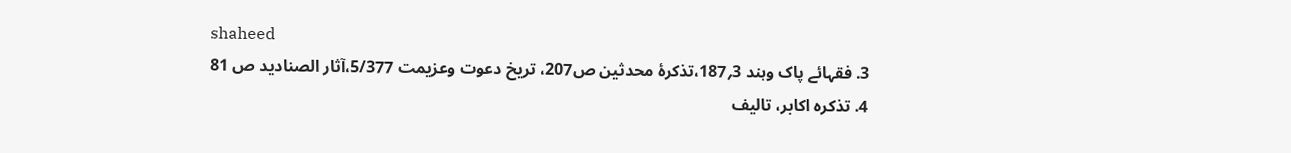shaheed
  3. فقہائے پاک وہند 3؍187،تذکرۂ محدثین ص207، تریخ دعوت وعزیمت 5/377،آثار الصنادید ص 81
  4. تذکرہ اکابر، تالیف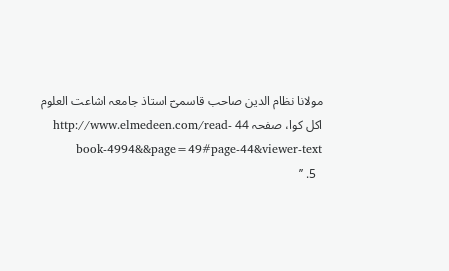مولانا نظام الدین صاحب قاسمیؔ استاذ جامعہ اشاعت العلوم اکل کوا، صفحہ 44 http://www.elmedeen.com/read-book-4994&&page=49#page-44&viewer-text
  5. ’’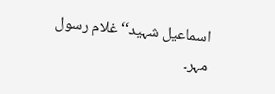اسماعیل شہید‘‘ غلام رسول مہر۔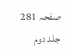صفحہ 281 جلد دوم